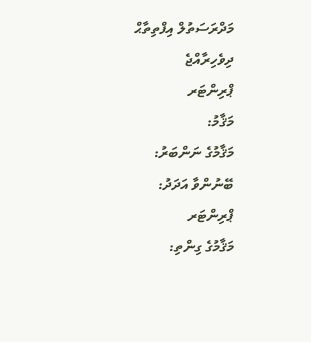މަދްރަސަތުލް އިފްތިތާޙް
ދިވެހިރާއްޖެ
ޕްރިންޓަރ
މަޤާމު:
މަޤާމުގެ ނަންބަރު:
ބޭނުންވާ އަދަދު:
ޕްރިންޓަރ
މަޤާމުގެ ގިންތި: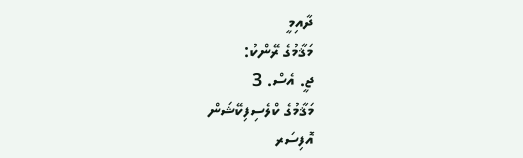ދާއިމީ
މަޤާމުގެ ރޭންކު:
ޖީ. އެސް. 3
މަޤާމުގެ ކްލެސިފިކޭޝަން
އޮފިސަރ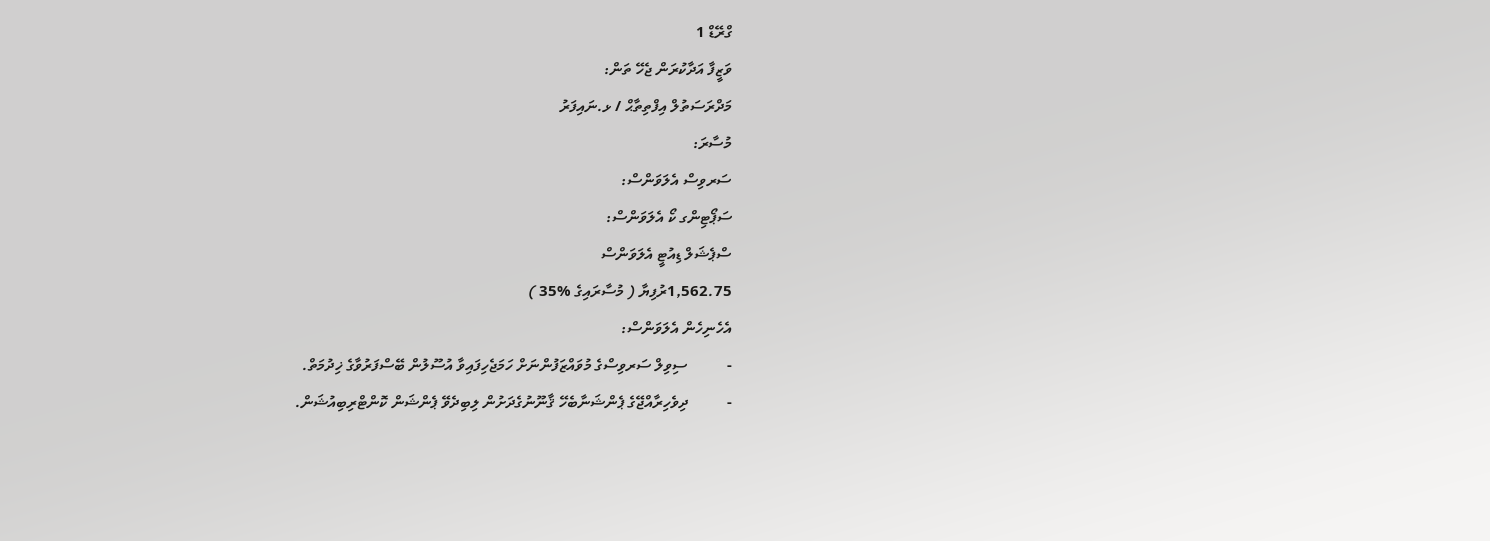ގްރޭޑް 1
ވަޒީފާ އަދާކުރަން ޖެހޭ ތަން:
މަދްރަސަތުލް އިފްތިތާޙް / ޅ.ނައިފަރު
މުސާރަ:
ސަރވިސް އެލަވަންސް:
ސަޕޯޓިންގ ކޯ އެލަވަންސް:
ސްޕެޝަލް ޑިއުޓީ އެލަވަންސް
1,562.75ރުފިޔާ ( މުސާރައިގެ %35 )
އެހެނިހެން އެލަވަންސް:
-          ސިވިލް ސަރވިސްގެ މުވައްޒަފުންނަށް ހަމަޖެހިފައިވާ އުސޫލުން ބޭސްފަރުވާގެ ޚިދުމަތް.
-          ދިވެހިރާއްޖޭގެ ޕެންޝަނާބެހޭ ޤާނޫނުގެދަށުން ލިބިދެވޭ ޕެންޝަން ކޮންޓްރިބިއުޝަން.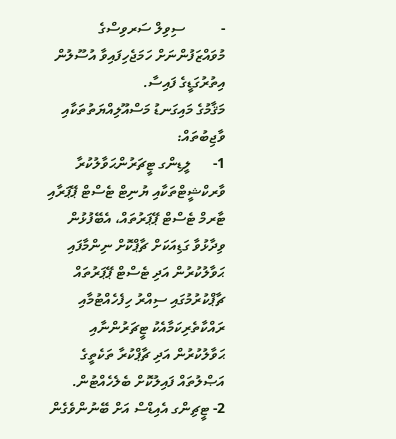-          ސިވިލް ސަރވިސްގެ މުވައްޒަފުންނަށް ހަމަޖެހިފައިވާ އުސޫލުން އިތުރުގަޑީގެ ފައިސާ.
މަޤާމުގެ މައިގަނޑު މަސްއޫލިއްޔަތުތަކާއި ވާޖިބުތައް:
1-      ލީޑިންގ ޓީޗަރުންޙަވާލުކުރާ ވާރކްޝީޓްތަކާއި ޔުނިޓް ޓެސްޓް ޕޭޕަރާއި ޓާރމް ޓެސްޓް ޕޭޕަރުތައް، އެބޭފުޅުން ވިދާޅުވާ ގަޑިއަކަށް ޗާޕްކޮށް ނިންމާފައި ޙަވާލުކުރުން އަދި ޓެސްޓް ޕޭޕަރުތައް ޗާޕްކުރުމުގައި ސިއްރު ހިފެހެއްޓުމާއި ރައްކާތެރިކަމާއެކު ޓީޗަރުންނާއި ޙަވާލުކުރުން އަދި ޗާޕްކުރާ ތަކެތީގެ އަޞްލުތައް ފައިލުކޮށް ބެލެހެއްޓުން.
2- ޓީޗިންގ އެއިޑްސް އަށް ބޭނުންވެގެން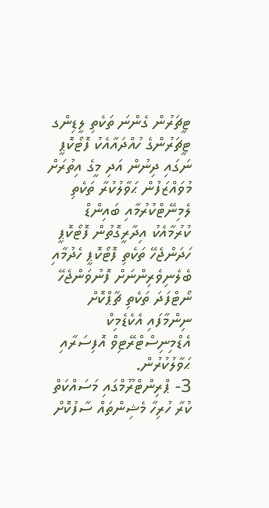ޓީޗަރުން ގެންނަ ތަކެތި ލީޑިންގ ޓީޗަރުންގެ ހުއްދައާއެކު ފޮޓޯކޮޕީ ނަގައި ދިނުން އަދި މީގެ އިތުރަށް މުވައްޒަފުން ޙަވާލުކުރާ ތަކެތި ލެމިނޭޓްކުރުމާއި ބައިންޑް ކުރުމާއެކު އިދާރީގޮތުން ފޮޓޯކޮޕީ ހަދަންޖެހޭ ތަކެތި ފޮޓޯކޮޕީ ހެދުމާއި ބެލެނިވެރިންނަށް ފޮނުވަންޖެހޭ ނޯޓްފަދަ ތަކެތި ޗާޕްކޮށް ނިންމާފައި އެކެޑެމިކް އެޑްމިނިސްޓްރޭޓިވް އޮފިސަރާއި ޙަވާލުކުރުން.
3- ޕްރިންޓްރޫމްގައި މަސައްކަތް ކުރާ ހުރިހާ މެޝިންތައް ސާފުކޮށް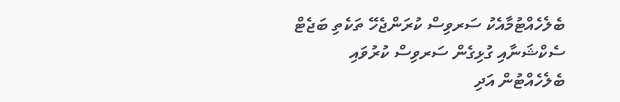ބެލެހެއްޓުމާއެކު ސަރވިސް ކުރަންޖެހޭ ތަކެތި ބަޖެޓް ސެކްޝަނާއި ގުޅިގެން ސަރވިސް ކުރުވައި ބެލެހެއްޓުން އަދި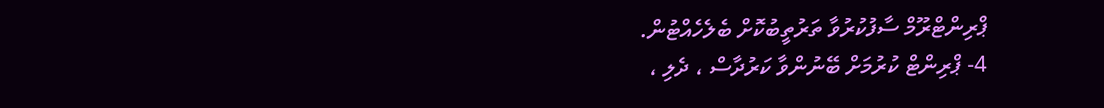ޕްރިންޓްރޫމް ސާފުކުރުވާ ތަރުތީބުކޮށް ބެލެހެއްޓުން.
4- ޕްރިންޓް ކުރުމަށް ބޭނުންވާ ކަރުދާސް ، ދެލި ،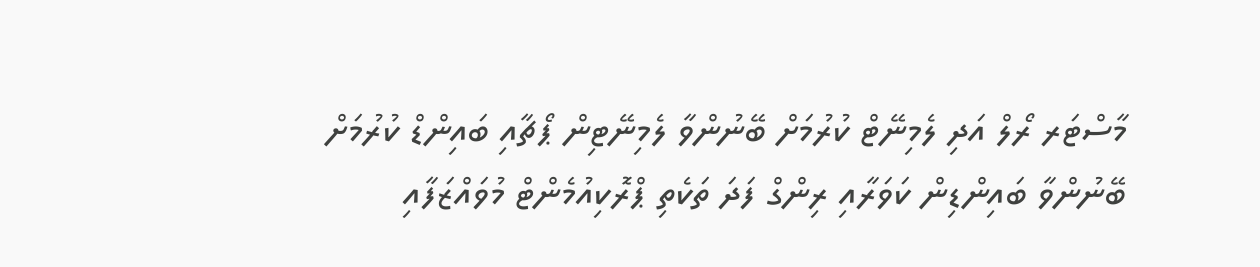މާސްޓަރ ރޯލް އަދި ލެމިނޭޓް ކުރުމަށް ބޭނުންވާ ލެމިނޭޓިން ޕޯޗާއި ބައިންޑް ކުރުމަށް ބޭނުންވާ ބައިންޑިން ކަވަރާއި ރިންގް ފަދަ ތަކެތި ޕްރޮކިއުމެންޓް މުވައްޒަފާއި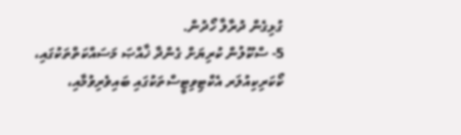ގުޅިގެން ދުރާލާ ހޯދުން.
5- ސްކޫލުން ކުރިޔަށް ގެންދާ ޚާއްޞަ މަސައްކަތްތަކުގައި، ކޯކަރިކިއުލަރ އެކްޓިވިޓީސްތަކުގައި ބައިވެރިވުމާއި،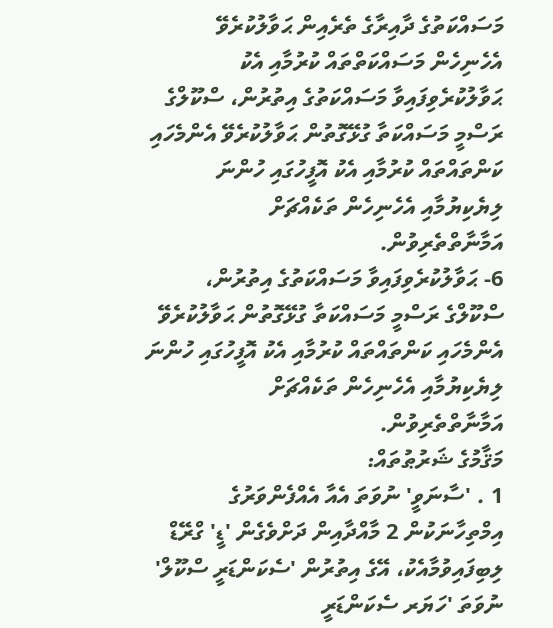މަސައްކަތުގެ ދާއިރާގެ ތެރެއިން ޙަވާލުކުރެވޭ އެހެނިހެން މަސައްކަތްތައް ކުރުމާއި އެކު ޙަވާލުކުރެވިފައިވާ މަސައްކަތުގެ އިތުރުން، ސްކޫލްގެ ރަސްމީ މަސައްކަތާ ގުޅޭގޮތުން ޙަވާލުކުރެވޭ އެންމެހައި ކަންތައްތައް ކުރުމާއި އެކު އޮފީހުގައި ހުންނަ ލިޔެކިޔުމާއި އެހެނިހެން ތަކެއްޗަށް އަމާނާތްތެރިވުން.
6- ޙަވާލުކުރެވިފައިވާ މަސައްކަތުގެ އިތުރުން، ސްކޫލްގެ ރަސްމީ މަސައްކަތާ ގުޅޭގޮތުން ޙަވާލުކުރެވޭ އެންމެހައި ކަންތައްތައް ކުރުމާއި އެކު އޮފީހުގައި ހުންނަ ލިޔެކިޔުމާއި އެހެނިހެން ތަކެއްޗަށް އަމާނާތްތެރިވުން.
މަޤާމުގެ ޝަރުޠުތައް:
1 . 'ސާނަވީ' ނުވަތަ އެއާ އެއްފެންވަރުގެ އިމްތިހާނަކުން 2 މާއްދާއިން ދަށްވެގެން 'ޑީ' ގްރޭޑް ލިބިފައިވުމާއެކު، އޭގެ އިތުރުން 'ސެކަންޑަރީ ސްކޫލް' ނުވަތަ 'ހަޔަރ ސެކަންޑަރީ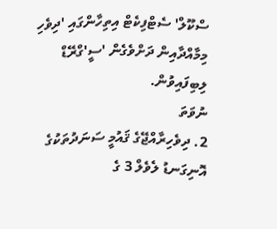ސްކޫލް' ސެޓްފިކެޓް އިތިހާންގައި 'ދިވެހި މިމާއްދާއިން ދަށްވެގެން 'ސީ'ގްރޭޑް ލިބިފައިވުން.
ނުވަތަ
2. ދިވެހިރާއްޖޭގެ ޤައުމީ ސަނަދުތަކުގެ އޮނިގަނޑު ލެވެލް 3 ގެ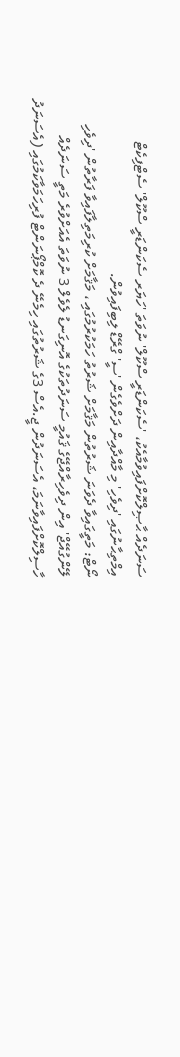ސަނަދެއް ޙާޞިލްކޮށްފައިވުމާއެކު، 'ސެކަންޑަރީ ސްކޫލް' ނުވަތަ 'ހަޔަރ ސެކަންޑަރީ ސްކޫލް' ސެޓްފިކެޓް އިމްތިޙާނުގައި 'ދިވެހި' މި މާއްދާއިން ދަށްވެގެން 'ސީ' ގްރޭޑް ލިބިފައިވުން.
ނޯޓް: މަތީގައިވާ ދެވަނަ ޝަރުތުން މަޤާމަށް ޝަރުތު ހަމަކުރުމުގައި ، މަޤާމަށް ކުރިމަތިލާފައިވާ ފަރާތުން 'ދިވެހި ލޭންގުއޭޖް' އިން ދިވެހިރާއްޖޭގެ ޤައުމީ ސަނަދުތަކުގެ އޮނިގަނޑު ލެވެލް 3 ނުވަތަ އެއަށްވުރެ މަތީ ސަނަދެއް ހާސިލްކޮށްފައިވާނަމަ، އެސަނަދުން ޖީ.އެސް 3ގެ ޝަރުތުގައި ހިމެނޭ ދެ ކޮމްޕޯނަންޓް ފުރިހަމަވާކަމުގައި (އެސަނަދު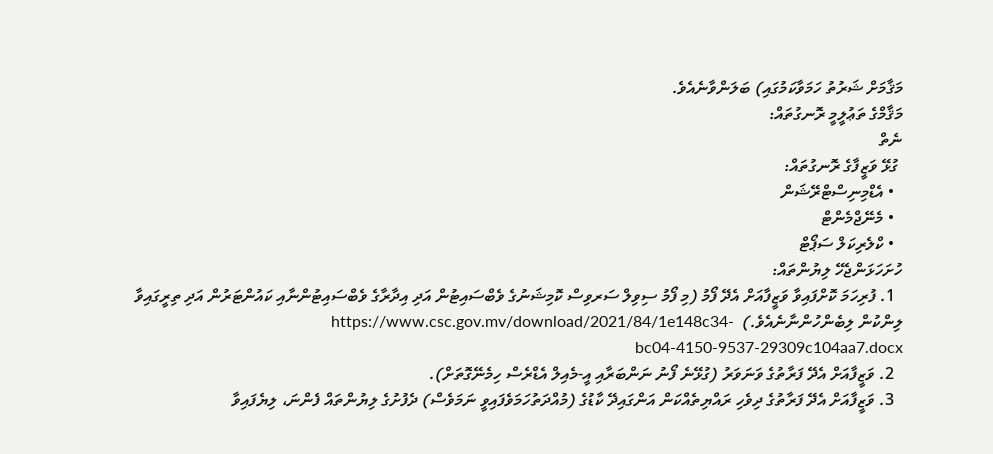މަޤާމަށް ޝަރުތު ހަމަވާކަމުގައި) ބަލަންވާނެއެވެ.
މަޤާމްގެ ތަޢުލީމީ ރޮނގުތައް:
ނެތް
 ގުޅޭ ވަޒީފާގެ ރޮނގުތައް:
  • އެޑްމިނިސްޓްރޭޝަން
  • މެނޭޖްމެންޓް
  • ކްލެރިކަލް ސަޕޯޓް
ހުށަހަޅަންޖެހޭ ލިޔުންތައް:
  1. ފުރިހަމަ ކޮށްފައިވާ ވަޒީފާއަށް އެދޭ ފޯމު (މި ފޯމު ސިވިލް ސަރވިސް ކޮމިޝަނުގެ ވެބްސައިޓުން އަދި އިދާރާގެ ވެބްސައިޓުންނާއި ކައުންޓަރުން އަދި ތިރީގައިވާ ލިންކުން ލިބެންހުންނާނެއެވެ.)  https://www.csc.gov.mv/download/2021/84/1e148c34-bc04-4150-9537-29309c104aa7.docx
  2. ވަޒީފާއަށް އެދޭ ފަރާތުގެ ވަނަވަރު (ގުޅޭނެ ފޯނު ނަންބަރާއި އީ-މެއިލް އެޑްރެސް ހިމެނޭގޮތަށް).
  3. ވަޒީފާއަށް އެދޭ ފަރާތުގެ ދިވެހި ރައްޔިތެއްކަން އަންގައިދޭ ކާޑުގެ (މުއްދަތުހަމަވެފައިވީ ނަމަވެސް) ދެފުށުގެ ލިޔުންތައް ފެންނަ، ލިޔެފައިވާ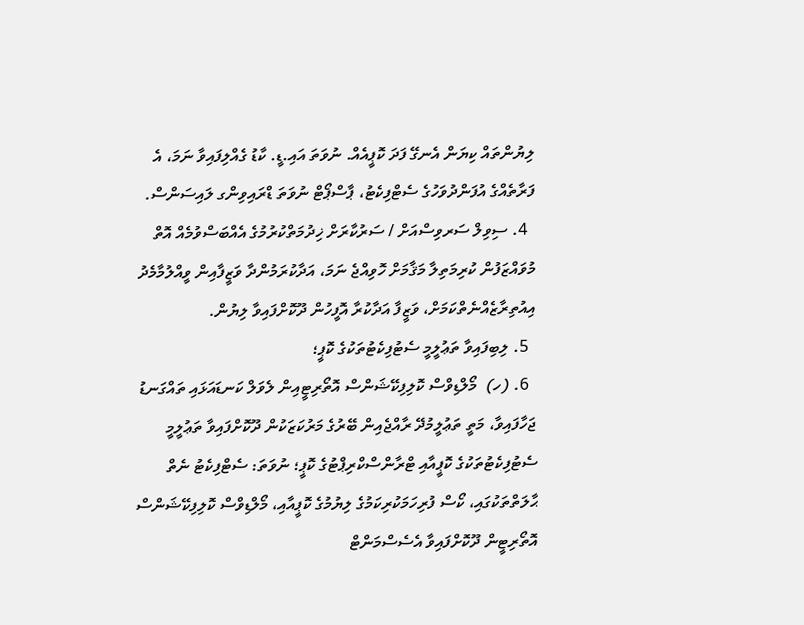ލިޔުންތައް ކިޔަން އެނގޭ ފަދަ ކޮޕީއެއް. ނުވަތަ އައި.ޑީ. ކާޑު ގެއްލިފައިވާ ނަމަ، އެ ފަރާތެއްގެ އުފަންދުވަހުގެ ސެޓްފިކެޓު، ޕާސްޕޯޓް ނުވަތަ ޑްރައިވިންގ ލައިސަންސް.
  4. ސިވިލް ސަރވިސްއަށް / ސަރުކާރަށް ޚިދުމަތްކުރުމުގެ އެއްބަސްވުމެއް އޮތް މުވައްޒަފުން ކުރިމަތިލާ މަޤާމަށް ހޮވިއްޖެ ނަމަ، އަދާކުރަމުންދާ ވަޒީފާއިން ވީއްލުމާމެދު އިއުތިރާޒެއްނެތްކަމަށް، ވަޒީފާ އަދާކުރާ އޮފީހުން ދޫކޮށްފައިވާ ލިޔުން.
  5. ލިބިފައިވާ ތަޢުލީމީ ސެޓުފިކެޓުތަކުގެ ކޮޕީ؛
  6. (ހ)  މޯލްޑިވްސް ކޮލިފިކޭޝަންސް އޮތޯރިޓީއިން ލެވަލް ކަނޑައަޅައި ތައްގަނޑު ޖަހާފައިވާ، މަތީ ތަޢުލީމުދޭ ރާއްޖެއިން ބޭރުގެ މަރުކަޒަކުން ދޫކޮށްފައިވާ ތަޢުލީމީ ސެޓުފިކެޓުތަކުގެ ކޮޕީއާއި ޓްރާންސްކްރިޕްޓުގެ ކޮޕީ؛ ނުވަތަ: ސެޓްފިކެޓު ނެތް ޙާލަތްތަކުގައި، ކޯސް ފުރިހަމަކުރިކަމުގެ ލިޔުމުގެ ކޮޕީއާއި، މޯލްޑިވްސް ކޮލިފިކޭޝަންސް އޮތޯރިޓީން ދޫކޮށްފައިވާ އެސެސްމަންޓް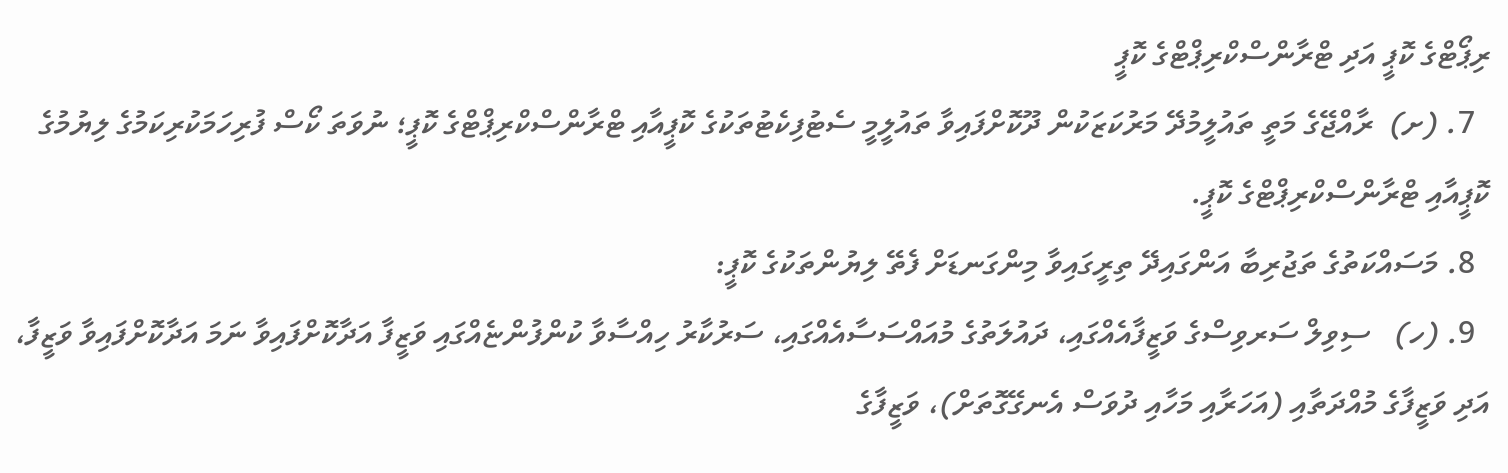ރިޕޯޓްގެ ކޮޕީ އަދި ޓްރާންސްކްރިޕްޓްގެ ކޮޕީ
  7. (ށ)  ރާއްޖޭގެ މަތީ ތައުލީމުދޭ މަރުކަޒަކުން ދޫކޮށްފައިވާ ތައުލީމީ ސެޓުފިކެޓުތަކުގެ ކޮޕީއާއި ޓްރާންސްކްރިޕްޓްގެ ކޮޕީ؛ ނުވަތަ ކޯސް ފުރިހަމަކުރިކަމުގެ ލިޔުމުގެ ކޮޕީއާއި ޓްރާންސްކްރިޕްޓްގެ ކޮޕީ.
  8. މަސައްކަތުގެ ތަޖުރިބާ އަންގައިދޭ ތިރީގައިވާ މިންގަނޑަށް ފެތޭ ލިޔުންތަކުގެ ކޮޕީ:
  9. (ހ)   ސިވިލް ސަރވިސްގެ ވަޒީފާއެއްގައި، ދައުލަތުގެ މުއައްސަސާއެއްގައި، ސަރުކާރު ހިއްސާވާ ކުންފުންޏެއްގައި ވަޒީފާ އަދާކޮށްފައިވާ ނަމަ އަދާކޮށްފައިވާ ވަޒީފާ، އަދި ވަޒީފާގެ މުއްދަތާއި (އަހަރާއި މަހާއި ދުވަސް އެނގޭގޮތަށް)، ވަޒީފާގެ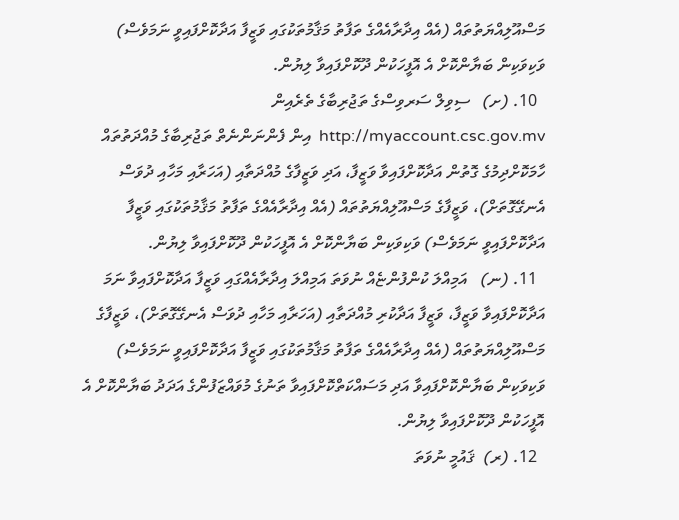މަސްއޫލިއްޔަތުތައް (އެއް އިދާރާއެއްގެ ތަފާތު މަޤާމުތަކުގައި ވަޒީފާ އަދާކޮށްފައިވީ ނަމަވެސް) ވަކިވަކިން ބަޔާންކޮށް އެ އޮފީހަކުން ދޫކޮށްފައިވާ ލިޔުން.
  10. (ށ)   ސިވިލް ސަރވިސްގެ ތަޖުރިބާގެ ތެރެއިން http://myaccount.csc.gov.mv  އިން ފެންނަންނެތް ތަޖުރިބާގެ މުއްދަތުތައް ހާމަކޮށްދިމުގެ ގޮތުން އަދާކޮށްފައިވާ ވަޒީފާ، އަދި ވަޒީފާގެ މުއްދަތާއި (އަހަރާއި މަހާއި ދުވަސް އެނގޭގޮތަށް)، ވަޒީފާގެ މަސްއޫލިއްޔަތުތައް (އެއް އިދާރާއެއްގެ ތަފާތު މަޤާމުތަކުގައި ވަޒީފާ އަދާކޮށްފައިވީ ނަމަވެސް) ވަކިވަކިން ބަޔާންކޮށް އެ އޮފީހަކުން ދޫކޮށްފައިވާ ލިޔުން.
  11. (ނ)   އަމިއްލަ ކުންފުންޏެއް ނުވަތަ އަމިއްލަ އިދާރާއެއްގައި ވަޒީފާ އަދާކޮށްފައިވާ ނަމަ އަދާކޮށްފައިވާ ވަޒީފާ، ވަޒީފާ އަދާކުރި މުއްދަތާއި (އަހަރާއި މަހާއި ދުވަސް އެނގޭގޮތަށް)، ވަޒީފާގެ މަސްއޫލިއްޔަތުތައް (އެއް އިދާރާއެއްގެ ތަފާތު މަޤާމުތަކުގައި ވަޒީފާ އަދާކޮށްފައިވީ ނަމަވެސް) ވަކިވަކިން ބަޔާންކޮށްފައިވާ އަދި މަސައްކަތްކޮށްފައިވާ ތަނުގެ މުވައްޒަފުންގެ އަދަދު ބަޔާންކޮށް އެ އޮފީހަކުން ދޫކޮށްފައިވާ ލިޔުން.
  12. (ރ)  ޤައުމީ ނުވަތަ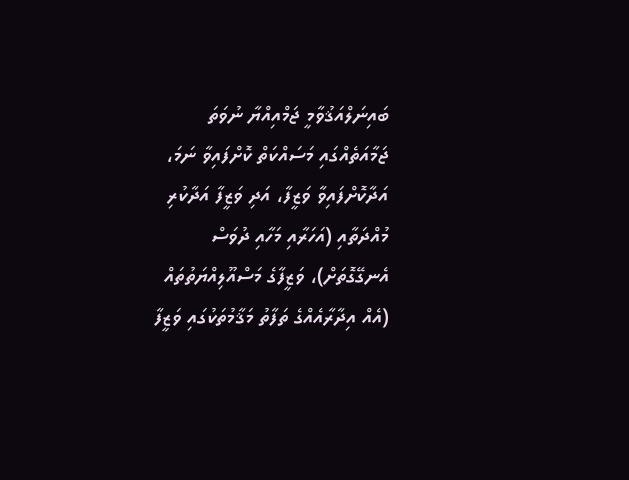ބައިނަލްއަޤުވާމީ ޖަމްއިއްޔާ ނުވަތަ ޖަމާއަތެއްގައި މަސައްކަތް ކޮށްފައިވާ ނަމަ، އަދާކޮށްފައިވާ ވަޒީފާ، އަދި ވަޒީފާ އަދާކުރި މުއްދަތާއި (އަހަރާއި މަހާއި ދުވަސް އެނގޭގޮތަށް)، ވަޒީފާގެ މަސްއޫލިއްޔަތުތައް (އެއް އިދާރާއެއްގެ ތަފާތު މަޤާމުތަކުގައި ވަޒީފާ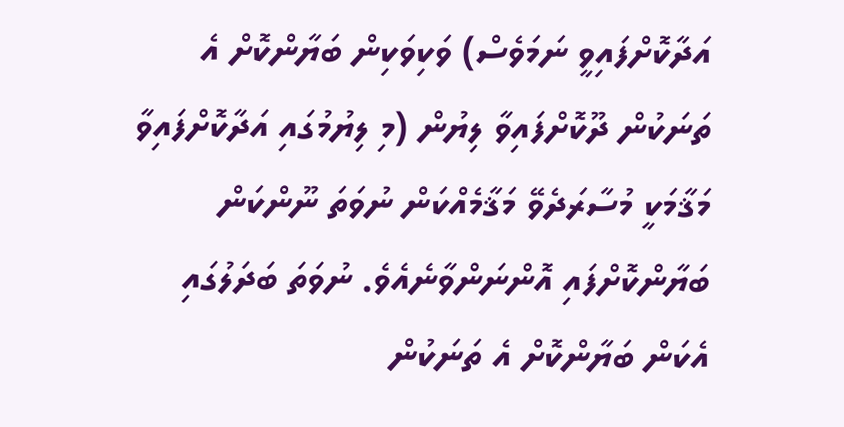އަދާކޮށްފައިވީ ނަމަވެސް) ވަކިވަކިން ބަޔާންކޮށް އެ ތަނަކުން ދޫކޮށްފައިވާ ލިޔުން (މި ލިޔުމުގައި އަދާކޮށްފައިވާ މަޤާމަކީ މުސާރަދެވޭ މަޤާމެއްކަން ނުވަތަ ނޫންކަން ބަޔާންކޮށްފައި އޮންނަންވާނެއެވެ. ނުވަތަ ބަދަލުގައި އެކަން ބަޔާންކޮށް އެ ތަނަކުން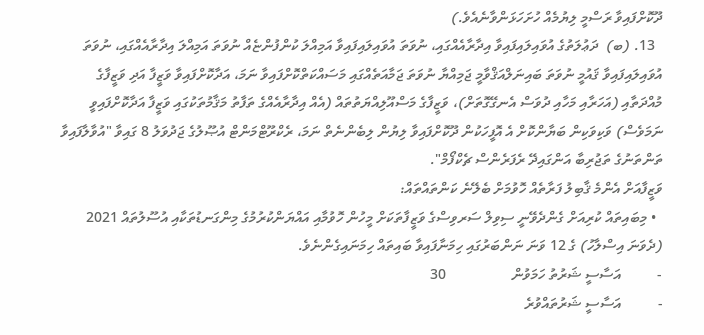ދޫކޮށްފައިވާ ރަސްމީ ލިޔުމެއް ހުށަހަޅަންވާނެއެވެ.)
  13. (ބ)  ދަޢުލަތުގެ އުވައިލައިފައިވާ އިދާރާއެއްގައި، ނުވަތަ އުވައިލައިފައިވާ އަމިއްލަ ކުންފުންޏެއް ނުވަތަ އަމިއްލަ އިދާރާއެއްގައި، ނުވަތަ އުވައިލައިފައިވާ ޤައުމީ ނުވަތަ ބައިނަލްއަޤްވާމީ ޖަމިއްޔާ ނުވަތަ ޖަމާއަތެއްގައި މަސައްކަތްކޮށްފައިވާ ނަމަ، އަދާކޮށްފައިވާ ވަޒީފާ އަދި ވަޒީފާގެ މުއްދަތާއި (އަހަރާއި މަހާއި ދުވަސް އެނގޭގޮތަށް)، ވަޒީފާގެ މަސްއޫލިއްޔަތުތައް (އެއް އިދާރާއެއްގެ ތަފާތު މަޤާމުތަކުގައި ވަޒީފާ އަދާކޮށްފައިވީ ނަމަވެސް) ވަކިވަކިން ބަޔާންކޮށް އެ އޮފީހަކުން ދޫކޮށްފައިވާ ލިޔުން ލިބެންނެތް ނަމަ، ރެކްރޫޓްމަންޓް އުޞޫލުގެ ޖަދުވަލު 8 ގައިވާ "އުވާލާފައިވާ ތަންތަނުގެ ތަޖުރިބާ އަންގައިދޭ ރެފަރެންސް ޗެކްފޯމް".
ވަޒީފާއަށް އެންމެ ޤާބިލު ފަރާތެއް ހޮވުމަށް ބެލޭނެ ކަންތައްތައް:
  • މިބައިތައް ކުރިއަށް ގެންދެވޭނީ ސިވިލް ސަރވިސްގެ ވަޒީފާތަކަށް މީހުން ހޮވުމާއި އައްޔަންކުރުމުގެ މިންގަނޑުތަކާއި އުސޫލުތައް 2021 (ދެވަނަ އިސްލާހު) ގެ 12 ވަނަ ނަންބަރުގައި ހިމަނާފައިވާ ބައިތައް ހިމަނައިގެންނެވެ.
-          އަސާސީ ޝަރުތު ހަމަވުން                  30
-          އަސާސީ ޝަރުތައްވުރެ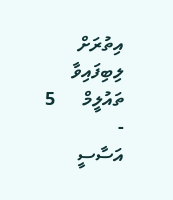އިތުރަށް ލިބިފައިވާ ތައުލީމް      5
-          އަސާސީ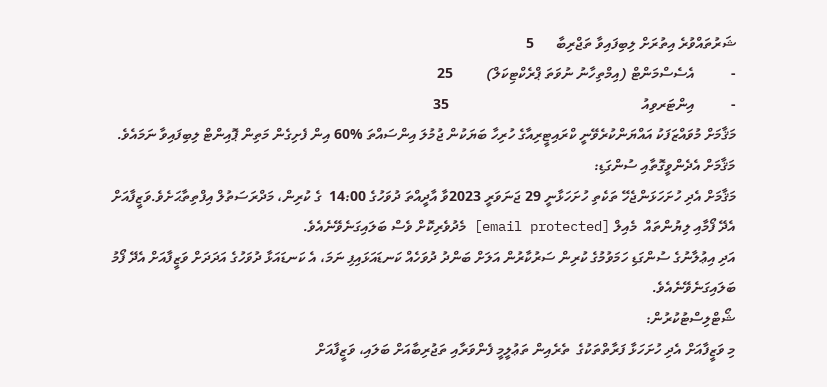ޝަރުތައްވުރެ އިތުރަށް ލިބިފައިވާ ތަޖްރިބާ      5
-          އެސެސްމަންޓް (އިމްތިހާނު ނުވަތަ ޕްރެކްޓިކަލް)         25
-          އިންޓަރވިއު                                                     35
މަޤާމަށް މުވައްޒަފަކު އައްޔަންކުރެވޭނީ ކްރައިޓީރިއާގެ ހުރިހާ ބަޔަކުން ޖުމުލަ އިންސައްތަ %60 އިން ފެށިގެން މަތިން ޕޮއިންޓް ލިބިފައިވާ ނަމައެވެ.
މަޤާމަށް އެދެންވީގޮތާއި ސުންގަޑި:
މަޤާމަށް އެދި ހުށަހަޅަންޖެހޭ ތަކެތި ހުށަހަޅާނީ 29 ޖަނަވަރީ 2023ވާ އާދީއްތަ ދުވަހުގެ 14:00  ގެ ކުރިން، މަދްރަސަތުލް އިފްތިތާޙަށެވެ.ވަޒީފާއަށް އެދޭ ފޯމާއި ލިޔުންތައް  މެއިލް [email protected] މެދުވެރިކޮށް ވެސް ބަލައިގަނެވޭނެއެވެ.
އަދި އިޢުލާނުގެ ސުންގަޑި ހަމަވުމުގެ ކުރިން ސަރުކާރުން އަލަށް ބަންދު ދުވަހެއް ކަނޑައަޅައިފި ނަމަ، އެ ކަނޑައަޅާ ދުވަހުގެ އަދަދަށް ވަޒީފާއަށް އެދޭ ފޯމު ބަލައިގަނެވޭނެއެވެ.
ޝޯޓްލިސްޓުކުރުން:
މި ވަޒީފާއަށް އެދި ހުށަހަޅާ ފަރާތްތަކުގެ  ތެރެއިން ތަޢުލީމީ ފެންވަރާއި ތަޖުރިބާއަށް ބަލައި، ވަޒީފާއަށް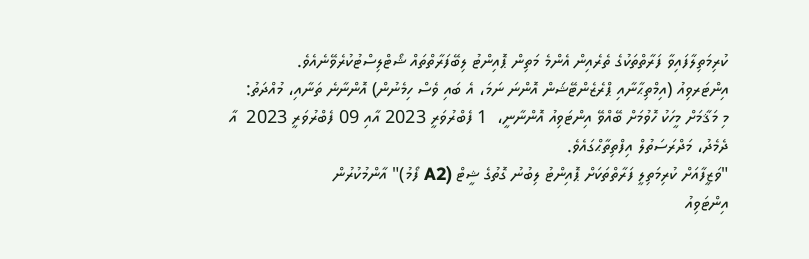ކުރިމަތިލާފައިވާ ފަރާތްތަކުގެ ތެރެއިން އެންމެ މަތިން ޕޮއިންޓު ލިބޭފަރާތްތައް ޝޯޓްލިސްޓުކުރެވޭނެއެވެ.
އިންޓަރވިއު (އިމްތިޙާނާއި ޕްރެޒެންޓޭޝަން އޮންނަ ނަމަ، އެ ބައި ވެސް ހިމެނުން) އޮންނާނެ ތަނާއި، މުއްދަތު:
މި މަޤާމަށް މީހަކު ހޮވުމަށް ބޭއްވޭ އިންޓަވިއު އޮންނާނީ،  1 ފެބްރުވަރީ 2023 އާއި 09 ފެބްރުވަރީ 2023  އާ ދެމެދު، މަދްރަސަތުލް އިފްތިތާޙްގައެވެ.
"ވަޒީފާއަށް ކުރިމަތިލީ ފަރާތްތަކަށް ޕޮއިންޓު ލިބުނު ގޮތުގެ ޝީޓް (A2 ފޯމު)" އާންމުކުރުން
އިންޓަވިއު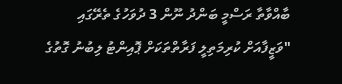ބާއްވާތާ ރަސްމީ ބަންދު ނޫން 3 ދުވަހުގެ ތެރޭގައި "ވަޒީފާއަށް ކުރިމަތިލީ ފަރާތްތަކަށް ޕޮއިންޓު ލިބުނު ގޮތުގެ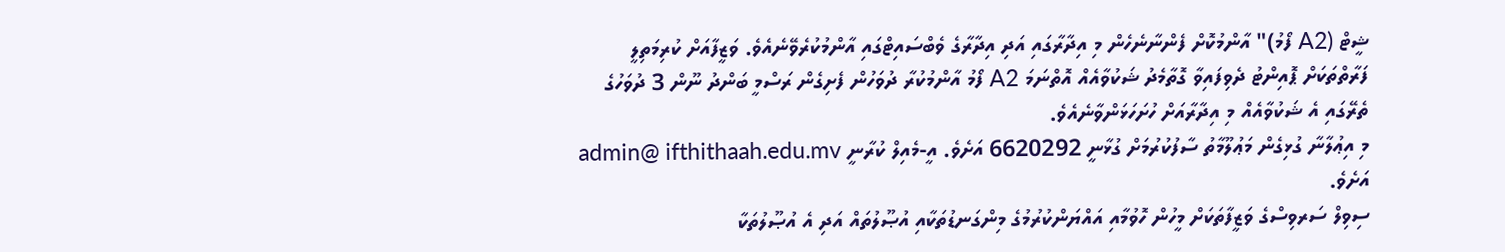ޝީޓް (A2 ފޯމު)" އާންމުކޮށް ފެންނާނެހެން މި އިދާރާގައި އަދި އިދާރާގެ ވެބްސައިޓްގައި އާންމުކުރެވޭނެއެވެ. ވަޒީފާއަށް ކުރިމަތިލީ ފަރާތްތަކަށް ޕޮއިންޓު ދެވިފައިވާ ގޮތާމެދު ޝަކުވާއެއް އޮތްނަމަ A2 ފޯމު އާންމުކުރާ ދުވަހުން ފެށިގެން ރަސްމީ ބަންދު ނޫން 3 ދުވަހުގެ ތެރޭގައި އެ ޝަކުވާއެއް މި އިދާރާއަށް ހުށަހަޅަންވާނެއެވެ.
މި އިޢުލާނާ ގުޅިގެން މަޢުލޫމާތު ސާފުކުރުމަށް ގުޅާނީ 6620292 އަށެވެ. އީ-މެއިލް ކުރާނީ admin@ ifthithaah.edu.mv އަށެވެ.
ސިވިލް ސަރވިސްގެ ވަޒީފާތަކަށް މީހުން ހޮވުމާއި އައްޔަންކުރުމުގެ މިންގަނޑުތަކާއި އުޞޫލުތައް އަދި އެ އުޞޫލުތަކާ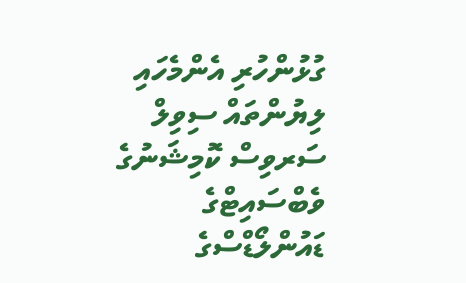ގުޅުންހުރި އެންމެހައި ލިޔުންތައް ސިވިލް ސަރވިސް ކޮމިޝަނުގެ ވެބްސައިޓްގެ ޑައުންލޯޑްސްގެ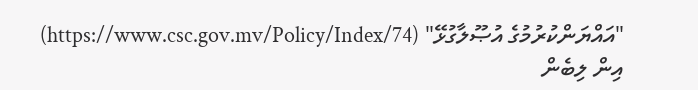"އައްޔަންކުރުމުގެ އުޞޫލާގުޅޭ" (https://www.csc.gov.mv/Policy/Index/74) އިން ލިބެން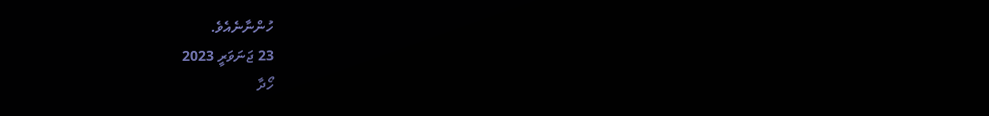ހުންނާނެއެވެ.
23 ޖަނަވަރީ 2023
ހޯދާ